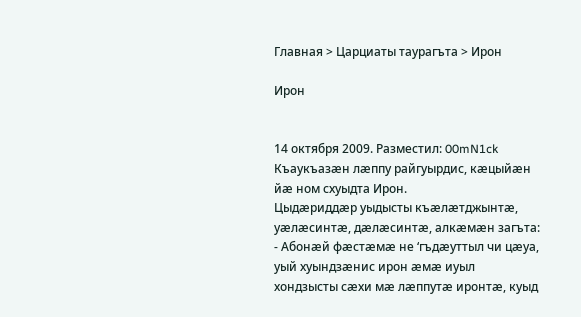Главная > Царциаты таурагъта > Ирон

Ирон


14 октября 2009. Разместил: 00mN1ck
Къаукъазæн лæппу райгуырдис, кæцыйæн йæ ном схуыдта Ирон.
Цыдæриддæр уыдысты къæлæтджынтæ, уæлæсинтæ, дæлæсинтæ, алкæмæн загъта:
- Абонæй фæстæмæ не ‘гъдæуттыл чи цæуа, уый хуындзæнис ирон æмæ иуыл хондзысты сæхи мæ лæппутæ иронтæ, куыд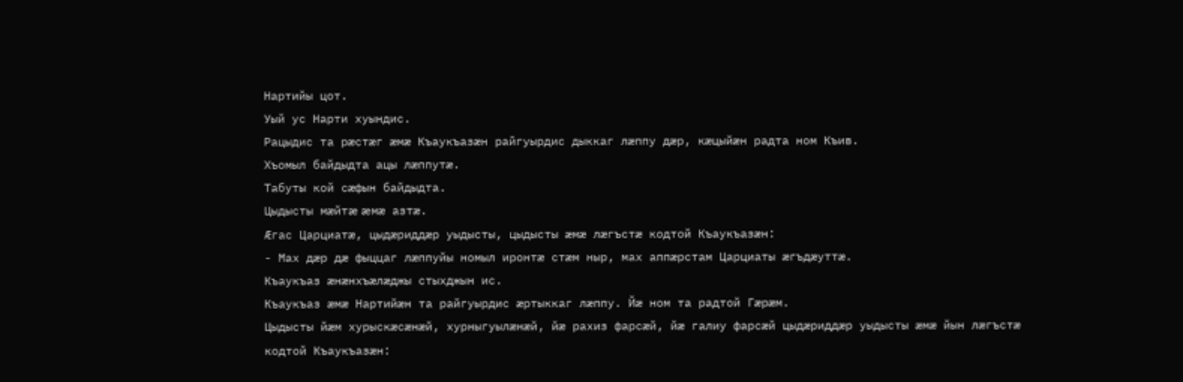Нартийы цот.
Уый ус Нарти хуындис.
Рацыдис та рæстæг æмæ Къаукъазæн райгуырдис дыккаг лæппу дæр, кæцыйæн радта ном Къив.
Хъомыл байдыдта ацы лæппутæ.
Табуты кой сæфын байдыдта.
Цыдысты мæйтæ æмæ азтæ.
Æгас Царциатæ, цыдæриддæр уыдысты, цыдысты æмæ лæгъстæ кодтой Къаукъазæн:
- Мах дæр дæ фыццаг лæппуйы номыл иронтæ стæм ныр, мах аппæрстам Царциаты æгъдæуттæ.
Къаукъаз æнæнхъæлæджы стыхджын ис.
Къаукъаз æмæ Нартийæн та райгуырдис æртыккаг лæппу. Йæ ном та радтой Гæрæм.
Цыдысты йæм хурыскæсæнæй, хурныгуылæнæй, йæ рахиз фарсæй, йæ галиу фарсæй цыдæриддæр уыдысты æмæ йын лæгъстæ кодтой Къаукъазæн: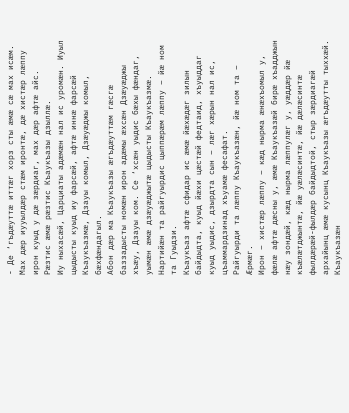- Де ‘гъдæуттæ иттæг хорз сты æмæ сæ мах исæм. Мах дæр иууылдæр стæм иронтæ, дæ хистæр лæппу ирон куыд у дæ зæрдиаг, мах дæр афтæ айс.
Рæзтис æмæ рæзтис Къаукъазы дзыллæ.
Иу ныхасæй, Царциаты адæмæн нал ис уромæн. Иуыл цыдысты куыд иу фарсæй, афтæ иннæ фарсæй Къаукъазмæ, Дзауы комыл, Дзæуæджы комыл, бæхфæндагыл.
Абон дæр ма Къаукъазы æгъдæуттæм гæсгæ баззадысты номæн ирон адæмы æхсæн Дзæуæджы хъæу, Дзауы ком. Се ‘хсæн уыдис бæхы фæндаг, уымæн æмæ дзæуæджытæ цыдысты Къаукъазмæ.
Нартийæн та райгуырдис цыппæрæм лæппу – йæ ном та Гуыдзи.
Къаукъаз афтæ сфидар ис æмæ йæхæдæг зилын байдыдта, куыд йæхи цæстæй федтаид, хъуыддаг куыд уыдис, дзырдта сын – лæг хæрын нал ис, цъаммардзинад хъуамæ фесафат.
Райгуырди та лæппу Къаукъазæн, йæ ном та – Æрмæг.
Ирон – хистæр лæппу – кæд нырма æнæхъомыл у, фæлæ афтæ дæсны у, æмæ Къаукъазæй бирæ хъадджын нæу зондæй, кæд нырма лæппулæг у, уæддæр йæ къæлæтджынтæ, йæ уæлæсинтæ, йæ дæлæсинтæ фылдæрæй-фылдæр байдыдтой, стыр зæрдиагæй архайынц æмæ кусынц Къаукъазы æгъдæутты тыххæй.
Къаукъазæн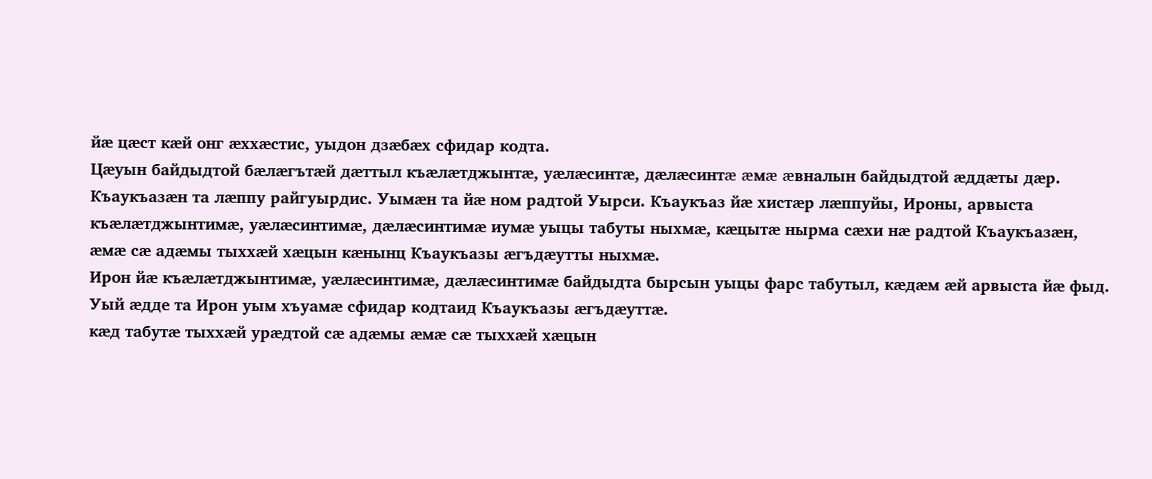йæ цæст кæй онг æххæстис, уыдон дзæбæх сфидар кодта.
Цæуын байдыдтой бæлæгътæй дæттыл къæлæтджынтæ, уæлæсинтæ, дæлæсинтæ æмæ æвналын байдыдтой æддæты дæр.
Къаукъазæн та лæппу райгуырдис. Уымæн та йæ ном радтой Уырси. Къаукъаз йæ хистæр лæппуйы, Ироны, арвыста къæлæтджынтимæ, уæлæсинтимæ, дæлæсинтимæ иумæ уыцы табуты ныхмæ, кæцытæ нырма сæхи нæ радтой Къаукъазæн, æмæ сæ адæмы тыххæй хæцын кæнынц Къаукъазы æгъдæутты ныхмæ.
Ирон йæ къæлæтджынтимæ, уæлæсинтимæ, дæлæсинтимæ байдыдта бырсын уыцы фарс табутыл, кæдæм æй арвыста йæ фыд. Уый æдде та Ирон уым хъуамæ сфидар кодтаид Къаукъазы æгъдæуттæ.
кæд табутæ тыххæй урæдтой сæ адæмы æмæ сæ тыххæй хæцын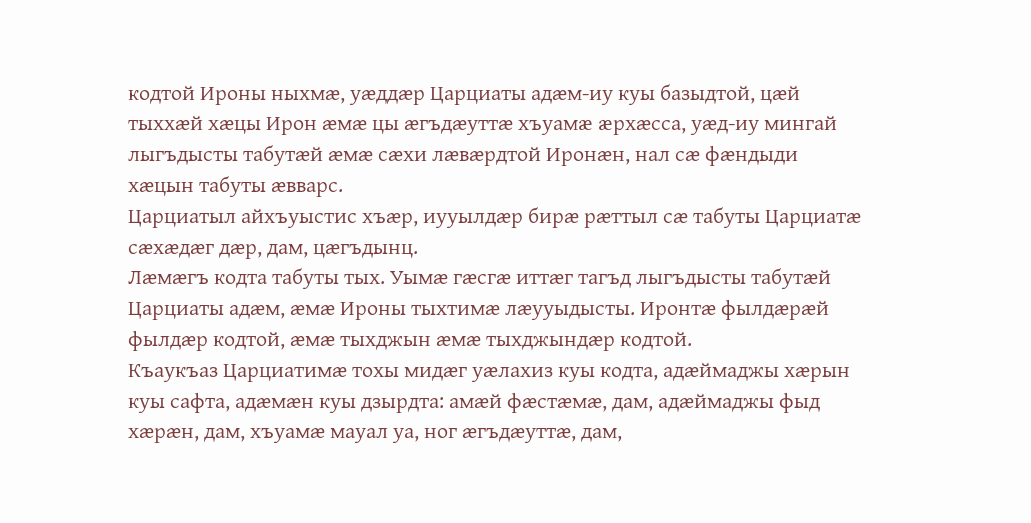кодтой Ироны ныхмæ, уæддæр Царциаты адæм-иу куы базыдтой, цæй тыххæй хæцы Ирон æмæ цы æгъдæуттæ хъуамæ æрхæсса, уæд-иу мингай лыгъдысты табутæй æмæ сæхи лæвæрдтой Иронæн, нал сæ фæндыди хæцын табуты æвварс.
Царциатыл айхъуыстис хъæр, иууылдæр бирæ рæттыл сæ табуты Царциатæ сæхæдæг дæр, дам, цæгъдынц.
Лæмæгъ кодта табуты тых. Уымæ гæсгæ иттæг тагъд лыгъдысты табутæй Царциаты адæм, æмæ Ироны тыхтимæ лæууыдысты. Иронтæ фылдæрæй фылдæр кодтой, æмæ тыхджын æмæ тыхджындæр кодтой.
Къаукъаз Царциатимæ тохы мидæг уæлахиз куы кодта, адæймаджы хæрын куы сафта, адæмæн куы дзырдта: амæй фæстæмæ, дам, адæймаджы фыд хæрæн, дам, хъуамæ мауал уа, ног æгъдæуттæ, дам,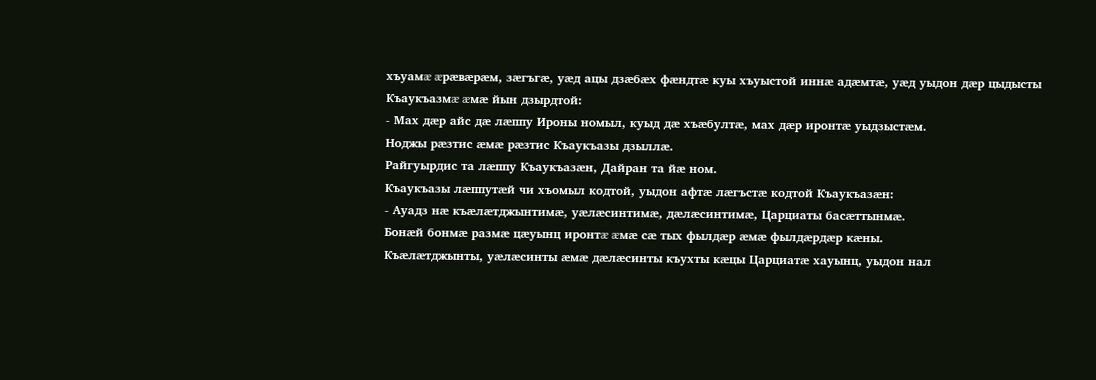хъуамæ æрæвæрæм, зæгъгæ, уæд ацы дзæбæх фæндтæ куы хъуыстой иннæ адæмтæ, уæд уыдон дæр цыдысты Къаукъазмæ æмæ йын дзырдтой:
- Мах дæр айс дæ лæппу Ироны номыл, куыд дæ хъæбултæ, мах дæр иронтæ уыдзыстæм.
Ноджы рæзтис æмæ рæзтис Къаукъазы дзыллæ.
Райгуырдис та лæппу Къаукъазæн, Дайран та йæ ном.
Къаукъазы лæппутæй чи хъомыл кодтой, уыдон афтæ лæгъстæ кодтой Къаукъазæн:
- Ауадз нæ къæлæтджынтимæ, уæлæсинтимæ, дæлæсинтимæ, Царциаты басæттынмæ.
Бонæй бонмæ размæ цæуынц иронтæ æмæ сæ тых фылдæр æмæ фылдæрдæр кæны.
Къæлæтджынты, уæлæсинты æмæ дæлæсинты къухты кæцы Царциатæ хауынц, уыдон нал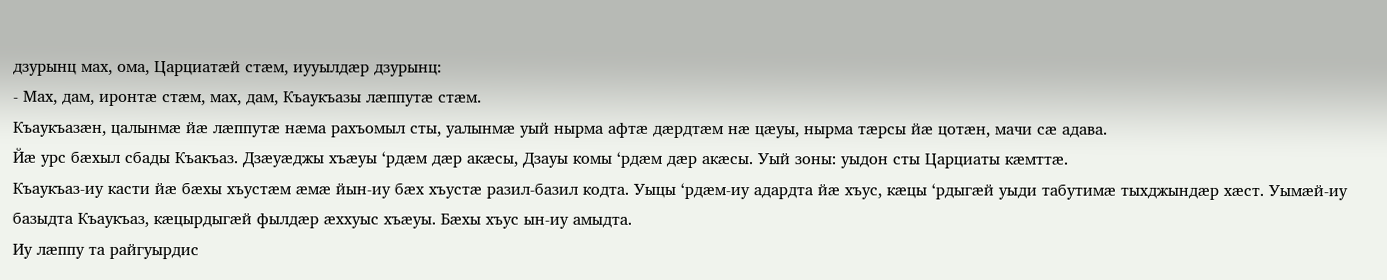дзурынц мах, ома, Царциатæй стæм, иууылдæр дзурынц:
- Мах, дам, иронтæ стæм, мах, дам, Къаукъазы лæппутæ стæм.
Къаукъазæн, цалынмæ йæ лæппутæ нæма рахъомыл сты, уалынмæ уый нырма афтæ дæрдтæм нæ цæуы, нырма тæрсы йæ цотæн, мачи сæ адава.
Йæ урс бæхыл сбады Къакъаз. Дзæуæджы хъæуы ‘рдæм дæр акæсы, Дзауы комы ‘рдæм дæр акæсы. Уый зоны: уыдон сты Царциаты кæмттæ.
Къаукъаз-иу касти йæ бæхы хъустæм æмæ йын-иу бæх хъустæ разил-базил кодта. Уыцы ‘рдæм-иу адардта йæ хъус, кæцы ‘рдыгæй уыди табутимæ тыхджындæр хæст. Уымæй-иу базыдта Къаукъаз, кæцырдыгæй фылдæр æххуыс хъæуы. Бæхы хъус ын-иу амыдта.
Иу лæппу та райгуырдис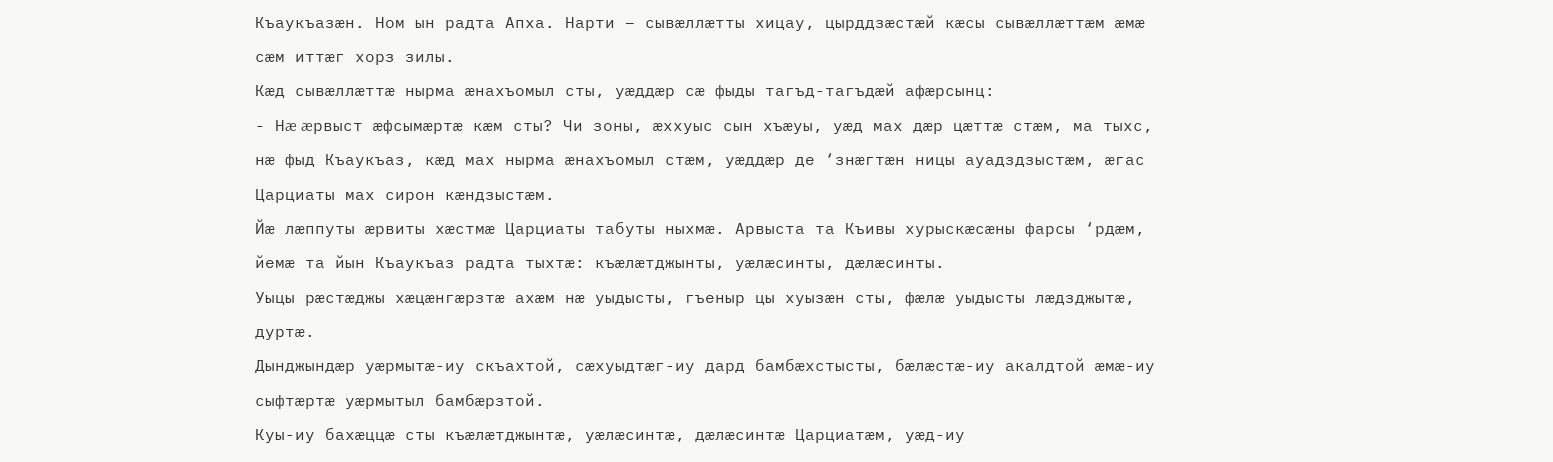Къаукъазæн. Ном ын радта Апха. Нарти – сывæллæтты хицау, цырддзæстæй кæсы сывæллæттæм æмæ сæм иттæг хорз зилы.
Кæд сывæллæттæ нырма æнахъомыл сты, уæддæр сæ фыды тагъд-тагъдæй афæрсынц:
- Нæ æрвыст æфсымæртæ кæм сты? Чи зоны, æххуыс сын хъæуы, уæд мах дæр цæттæ стæм, ма тыхс, нæ фыд Къаукъаз, кæд мах нырма æнахъомыл стæм, уæддæр де ‘знæгтæн ницы ауадздзыстæм, æгас Царциаты мах сирон кæндзыстæм.
Йæ лæппуты æрвиты хæстмæ Царциаты табуты ныхмæ. Арвыста та Къивы хурыскæсæны фарсы ‘рдæм, йемæ та йын Къаукъаз радта тыхтæ: къæлæтджынты, уæлæсинты, дæлæсинты.
Уыцы рæстæджы хæцæнгæрзтæ ахæм нæ уыдысты, гъеныр цы хуызæн сты, фæлæ уыдысты лæдзджытæ, дуртæ.
Дынджындæр уæрмытæ-иу скъахтой, сæхуыдтæг-иу дард бамбæхстысты, бæлæстæ-иу акалдтой æмæ-иу сыфтæртæ уæрмытыл бамбæрзтой.
Куы-иу бахæццæ сты къæлæтджынтæ, уæлæсинтæ, дæлæсинтæ Царциатæм, уæд-иу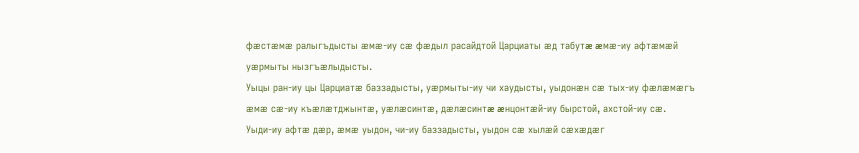фæстæмæ ралыгъдысты æмæ-иу сæ фæдыл расайдтой Царциаты æд табутæ æмæ-иу афтæмæй уæрмыты нызгъæлыдысты.
Уыцы ран-иу цы Царциатæ баззадысты, уæрмыты-иу чи хаудысты, уыдонæн сæ тых-иу фæлæмæгъ æмæ сæ-иу къæлæтджынтæ, уæлæсинтæ, дæлæсинтæ æнцонтæй-иу бырстой, ахстой-иу сæ.
Уыди-иу афтæ дæр, æмæ уыдон, чи-иу баззадысты, уыдон сæ хылæй сæхæдæг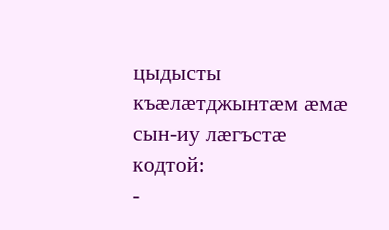цыдысты къæлæтджынтæм æмæ сын-иу лæгъстæ кодтой:
-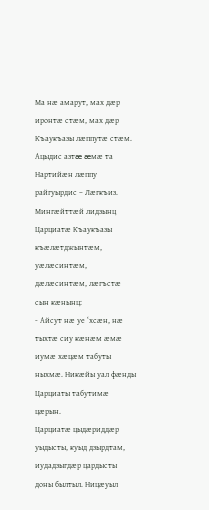Ма нæ амарут, мах дæр иронтæ стæм, мах дæр Къаукъазы лæппутæ стæм.
Ацыдис азтæ æмæ та Нартийæн лæппу райгуырдис – Лæгкъиз.
Мингæйттæй лидзынц Царциатæ Къаукъазы къæлæтджынтæм, уæлæсинтæм, дæлæсинтæм, лæгъстæ сын кæнынц:
- Айсут нæ уе ‘хсæн, нæ тыхтæ сиу кæнæм æмæ иумæ хæцæм табуты ныхмæ. Никæйы уал фæнды Царциаты табутимæ цæрын.
Царциатæ цыдæриддæр уыдысты, куыд дзырдтам, иудадзыгдæр цардысты доны былтыл. Ницæуыл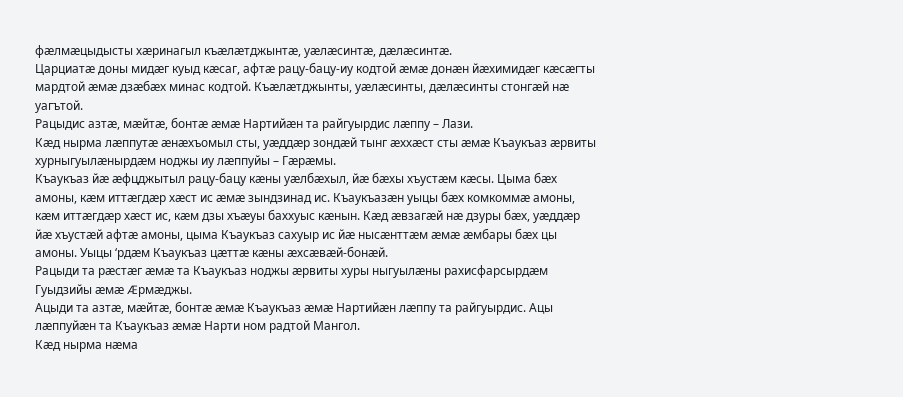фæлмæцыдысты хæринагыл къæлæтджынтæ, уæлæсинтæ, дæлæсинтæ.
Царциатæ доны мидæг куыд кæсаг, афтæ рацу-бацу-иу кодтой æмæ донæн йæхимидæг кæсæгты мардтой æмæ дзæбæх минас кодтой. Къæлæтджынты, уæлæсинты, дæлæсинты стонгæй нæ уагътой.
Рацыдис азтæ, мæйтæ, бонтæ æмæ Нартийæн та райгуырдис лæппу – Лази.
Кæд нырма лæппутæ æнæхъомыл сты, уæддæр зондæй тынг æххæст сты æмæ Къаукъаз æрвиты хурныгуылæнырдæм ноджы иу лæппуйы – Гæрæмы.
Къаукъаз йæ æфцджытыл рацу-бацу кæны уæлбæхыл, йæ бæхы хъустæм кæсы. Цыма бæх амоны, кæм иттæгдæр хæст ис æмæ зындзинад ис. Къаукъазæн уыцы бæх комкоммæ амоны, кæм иттæгдæр хæст ис, кæм дзы хъæуы баххуыс кæнын. Кæд æвзагæй нæ дзуры бæх, уæддæр йæ хъустæй афтæ амоны, цыма Къаукъаз сахуыр ис йæ нысæнттæм æмæ æмбары бæх цы амоны. Уыцы ‘рдæм Къаукъаз цæттæ кæны æхсæвæй-бонæй.
Рацыди та рæстæг æмæ та Къаукъаз ноджы æрвиты хуры ныгуылæны рахисфарсырдæм Гуыдзийы æмæ Æрмæджы.
Ацыди та азтæ, мæйтæ, бонтæ æмæ Къаукъаз æмæ Нартийæн лæппу та райгуырдис. Ацы лæппуйæн та Къаукъаз æмæ Нарти ном радтой Мангол.
Кæд нырма нæма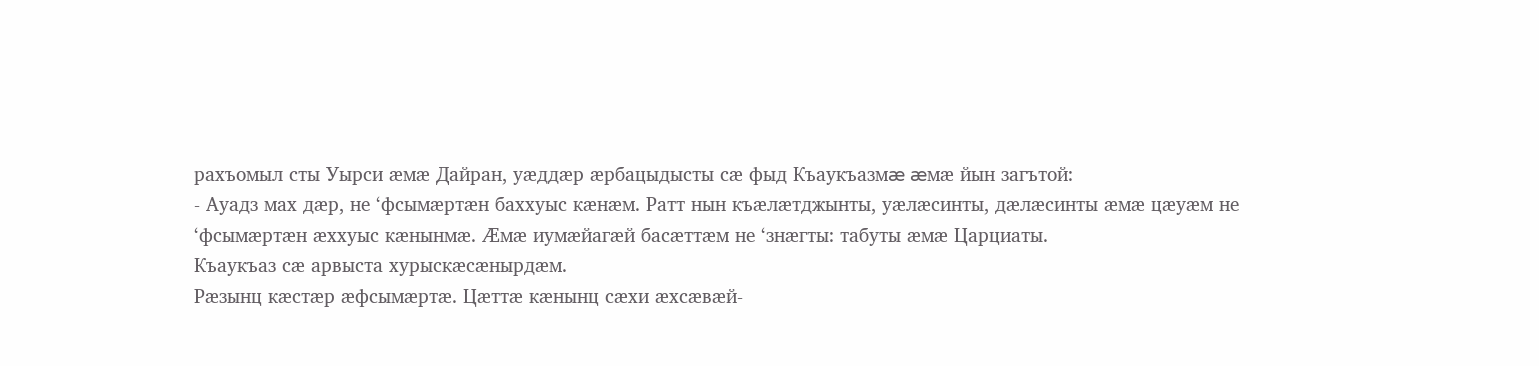рахъомыл сты Уырси æмæ Дайран, уæддæр æрбацыдысты сæ фыд Къаукъазмæ æмæ йын загътой:
- Ауадз мах дæр, не ‘фсымæртæн баххуыс кæнæм. Ратт нын къæлæтджынты, уæлæсинты, дæлæсинты æмæ цæуæм не ‘фсымæртæн æххуыс кæнынмæ. Æмæ иумæйагæй басæттæм не ‘знæгты: табуты æмæ Царциаты.
Къаукъаз сæ арвыста хурыскæсæнырдæм.
Рæзынц кæстæр æфсымæртæ. Цæттæ кæнынц сæхи æхсæвæй-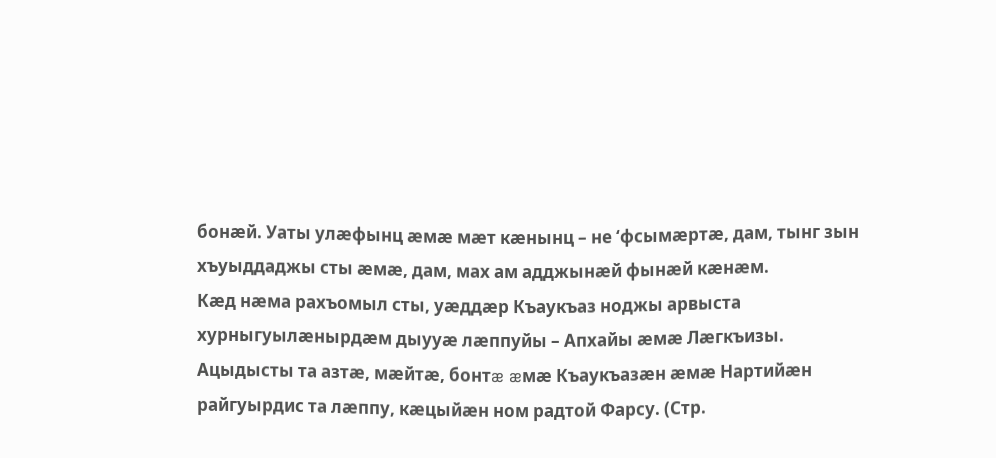бонæй. Уаты улæфынц æмæ мæт кæнынц – не ‘фсымæртæ, дам, тынг зын хъуыддаджы сты æмæ, дам, мах ам адджынæй фынæй кæнæм.
Кæд нæма рахъомыл сты, уæддæр Къаукъаз ноджы арвыста хурныгуылæнырдæм дыууæ лæппуйы – Апхайы æмæ Лæгкъизы.
Ацыдысты та азтæ, мæйтæ, бонтæ æмæ Къаукъазæн æмæ Нартийæн райгуырдис та лæппу, кæцыйæн ном радтой Фарсу. (Стр.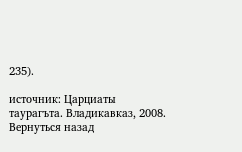235).

источник: Царциаты таурагъта. Владикавказ, 2008.
Вернуться назад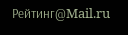Рейтинг@Mail.ru